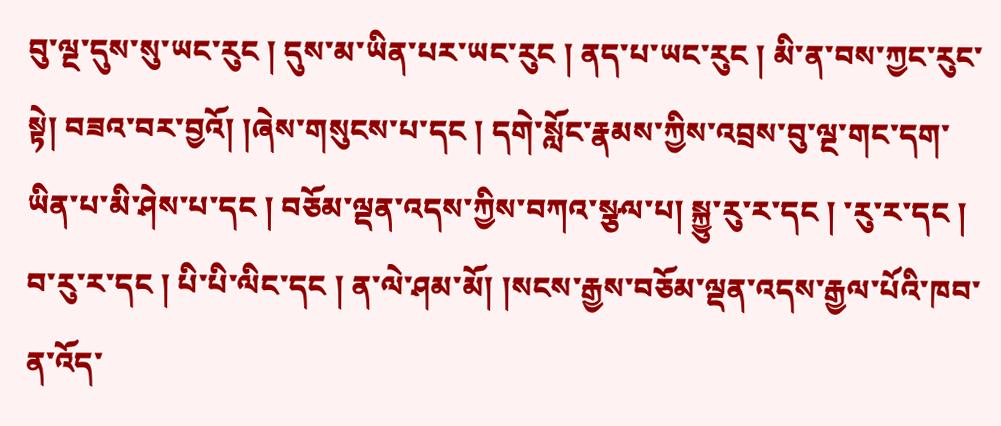བུ་ལྔ་དུས་སུ་ཡང་རུང ། དུས་མ་ཡིན་པར་ཡང་རུང ། ནད་པ་ཡང་རུང ། མི་ན་བས་ཀྱང་རུང་སྟེ། བཟའ་བར་བྱའོ། །ཞེས་གསུངས་པ་དང ། དགེ་སློང་རྣམས་ཀྱིས་འབྲས་བུ་ལྔ་གང་དག་ཡིན་པ་མི་ཤེས་པ་དང ། བཅོམ་ལྡན་འདས་ཀྱིས་བཀའ་སྩལ་པ། སྐྱུ་རུ་ར་དང ། ་རུ་ར་དང ། བ་རུ་ར་དང ། པི་པི་ལིང་དང ། ན་ལེ་ཤམ་མོ། །སངས་རྒྱས་བཅོམ་ལྡན་འདས་རྒྱལ་པོའི་ཁབ་ན་འོད་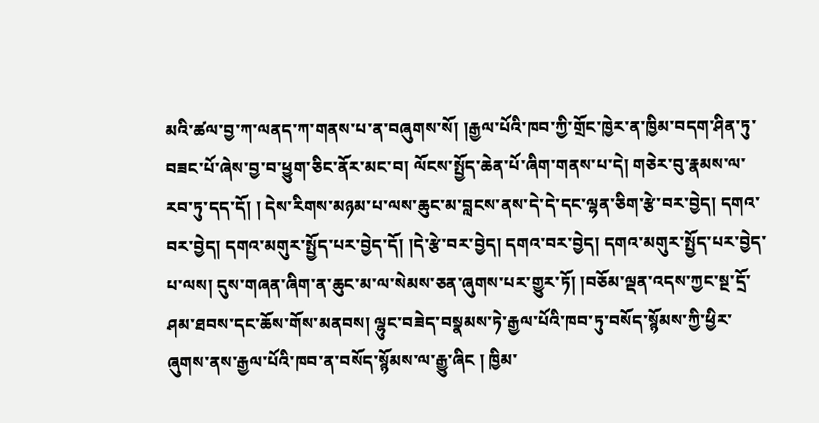མའི་ཚལ་བྱ་ཀ་ལནད་ཀ་གནས་པ་ན་བཞུགས་སོ། །རྒྱལ་པོའི་ཁབ་ཀྱི་གྲོང་ཁྱེར་ན་ཁྱིམ་བདག་ཤིན་ཏུ་བཟང་པོ་ཞེས་བྱ་བ་ཕྱུག་ཅིང་ནོར་མང་བ། ལོངས་སྤྱོད་ཆེན་པོ་ཞིག་གནས་པ་དེ། གཅེར་བུ་རྣམས་ལ་རབ་ཏུ་དད་དོ། ། དེས་རིགས་མཉམ་པ་ལས་ཆུང་མ་བླངས་ནས་དེ་དེ་དང་ལྷན་ཅིག་རྩེ་བར་བྱེད། དགའ་བར་བྱེད། དགའ་མགུར་སྤྱོད་པར་བྱེད་དོ། །དེ་རྩེ་བར་བྱེད། དགའ་བར་བྱེད། དགའ་མགུར་སྤྱོད་པར་བྱེད་པ་ལས། དུས་གཞན་ཞིག་ན་ཆུང་མ་ལ་སེམས་ཅན་ཞུགས་པར་གྱུར་ཏོ། །བཅོམ་ལྡན་འདས་ཀྱང་སྔ་དྲོ་ཤམ་ཐབས་དང་ཆོས་གོས་མནབས། ལྷུང་བཟེད་བསྣམས་ཏེ་རྒྱལ་པོའི་ཁབ་ཏུ་བསོད་སྙོམས་ཀྱི་ཕྱིར་ཞུགས་ནས་རྒྱལ་པོའི་ཁབ་ན་བསོད་སྙོམས་ལ་རྒྱུ་ཞིང ། ཁྱིམ་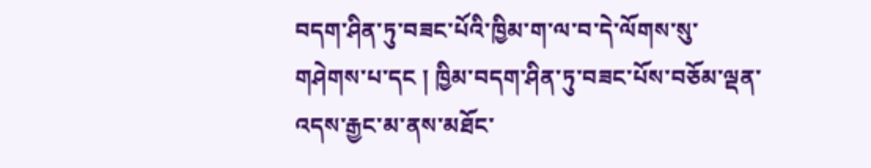བདག་ཤིན་ཏུ་བཟང་པོའི་ཁྱིམ་ག་ལ་བ་དེ་ལོགས་སུ་གཤེགས་པ་དང ། ཁྱིམ་བདག་ཤིན་ཏུ་བཟང་པོས་བཅོམ་ལྡན་འདས་རྒྱང་མ་ནས་མཐོང་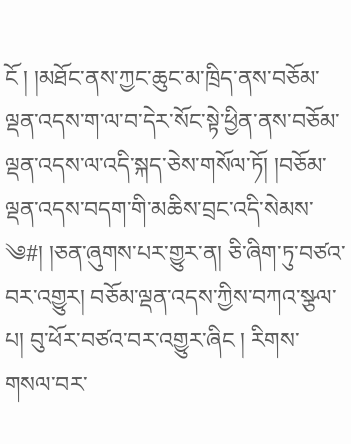ངོ ། །མཐོང་ནས་ཀྱང་ཆུང་མ་ཁྲིད་ནས་བཅོམ་ལྡན་འདས་ག་ལ་བ་དེར་སོང་སྟེ་ཕྱིན་ནས་བཅོམ་ལྡན་འདས་ལ་འདི་སྐད་ཅེས་གསོལ་ཏོ། །བཅོམ་ལྡན་འདས་བདག་གི་མཆིས་བྲང་འདི་སེམས་
༄#། །ཅན་ཞུགས་པར་གྱུར་ན། ཅི་ཞིག་ཏུ་བཙའ་བར་འགྱུར། བཅོམ་ལྡན་འདས་ཀྱིས་བཀའ་སྩལ་པ། བུ་ཕོར་བཙའ་བར་འགྱུར་ཞིང ། རིགས་གསལ་བར་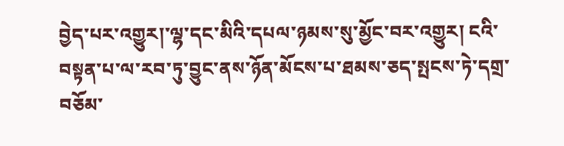བྱེད་པར་འགྱུར།་ལྷ་དང་མིའི་དཔལ་ཉམས་སུ་མྱོང་བར་འགྱུར། ངའི་བསྟན་པ་ལ་རབ་ཏུ་བྱུང་ནས་ཉོན་མོངས་པ་ཐམས་ཅད་སྤངས་ཏེ་དགྲ་བཅོམ་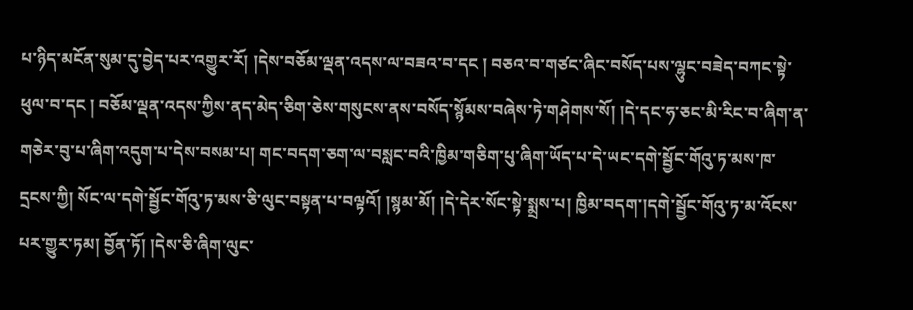པ་ཉིད་མངོན་སུམ་དུ་བྱེད་པར་འགྱུར་རོ། །དེས་བཅོམ་ལྡན་འདས་ལ་བཟའ་བ་དང ། བཅའ་བ་གཙང་ཞིང་བསོད་པས་ལྷུང་བཟེད་བཀང་སྟེ་ཕུལ་བ་དང ། བཅོམ་ལྡན་འདས་ཀྱིས་ནད་མེད་ཅིག་ཅེས་གསུངས་ནས་བསོད་སྙོམས་བཞེས་ཏེ་གཤེགས་སོ། །དེ་དང་ཧ་ཅང་མི་རིང་བ་ཞིག་ན་གཅེར་བུ་པ་ཞིག་འདུག་པ་དེས་བསམ་པ། གང་བདག་ཅག་ལ་བསླང་བའི་ཁྱིམ་གཅིག་པུ་ཞིག་ཡོད་པ་དེ་ཡང་དགེ་སྦྱོང་གོའུ་ཏ་མས་ཁ་དྲངས་ཀྱི། སོང་ལ་དགེ་སྦྱོང་གོའུ་ཏ་མས་ཅི་ལུང་བསྟན་པ་བལྟའོ། །སྙམ་མོ། །དེ་དེར་སོང་སྟེ་སྨྲས་པ། ཁྱིམ་བདག་།དགེ་སྦྱོང་གོའུ་ཏ་མ་འོངས་པར་གྱུར་ཏམ། བྱོན་ཏོ། །དེས་ཅི་ཞིག་ལུང་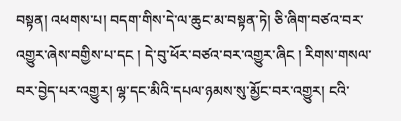བསྟན། འཕགས་པ། བདག་གིས་དེ་ལ་ཆུང་མ་བསྟན་ཏེ། ཅི་ཞིག་བཙའ་བར་འགྱུར་ཞེས་བགྱིས་པ་དང ། དེ་བུ་ཕོར་བཙའ་བར་འགྱུར་ཞིང ། རིགས་གསལ་བར་བྱེད་པར་འགྱུར། ལྷ་དང་མིའི་དཔལ་ཉམས་སུ་མྱོང་བར་འགྱུར། ངའི་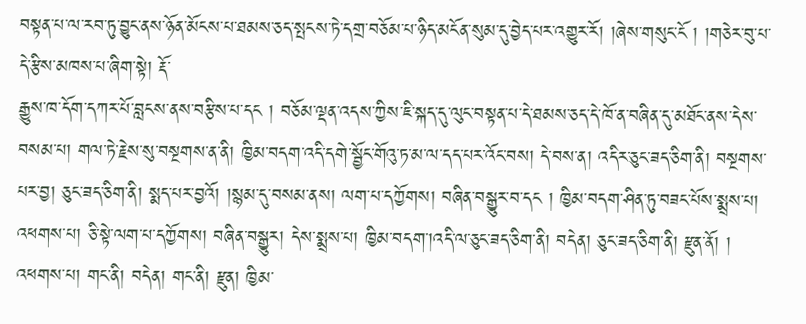བསྟན་པ་ལ་རབ་ཏུ་བྱུང་ནས་ཉོན་མོངས་པ་ཐམས་ཅད་སྤངས་ཏེ་དགྲ་བཅོམ་པ་ཉིད་མངོན་སུམ་དུ་བྱེད་པར་འགྱུར་རོ། །ཞེས་གསུང་ངོ ། །གཅེར་བུ་པ་དེ་རྩིས་མཁས་པ་ཞིག་སྟེ། རྡོ་
རྒྱུས་ཁ་དོག་དཀར་པོ་བླངས་ནས་བརྩིས་པ་དང ། བཅོམ་ལྡན་འདས་ཀྱིས་ཇི་སྐད་དུ་ལུང་བསྟན་པ་དེ་ཐམས་ཅད་དེ་ཁོ་ན་བཞིན་དུ་མཐོང་ནས་དེས་བསམ་པ། གལ་ཏེ་རྗེས་སུ་བསྔགས་ན་ནི། ཁྱིམ་བདག་འདི་དགེ་སྦྱོང་གོའུ་ཏ་མ་ལ་དད་པར་འོང་བས། དེ་བས་ན། འདིར་ཅུང་ཟད་ཅིག་ནི། བསྔགས་པར་བྱ། ཅུང་ཟད་ཅིག་ནི། སྨད་པར་བྱའོ། །སྙམ་དུ་བསམ་ནས། ལག་པ་དཀྱོགས། བཞིན་བསྒྱུར་བ་དང ། ཁྱིམ་བདག་ཤིན་ཏུ་བཟང་པོས་སྨྲས་པ། འཕགས་པ། ཅི་སྟེ་ལག་པ་དཀྱོགས། བཞིན་བསྒྱུར། དེས་སྨྲས་པ། ཁྱིམ་བདག་།འདི་ལ་ཅུང་ཟད་ཅིག་ནི། བདེན། ཅུང་ཟད་ཅིག་ནི། རྫུན་ནོ། ། འཕགས་པ། གང་ནི། བདེན། གང་ནི། རྫུན། ཁྱིམ་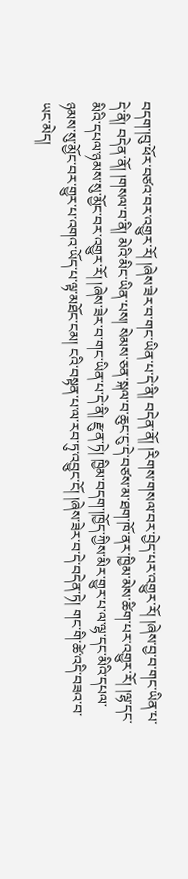བདག་།བུ་ཕོར་བཙའ་བར་འགྱུར་རོ། །ཞེས་ཟེར་བ་གང་ཡིན་པ་དེ་ནི། བདེན་ནོ། །རིགས་གསལ་བར་བྱེད་པར་འགྱུར་རོ། །ཞེས་བྱ་བ་གང་ཡིན་པ་དེ་ནི། བདེན་ནོ། །གསལ་བ་ནི། མེའི་མིང་ཡིན་པས། སེམས་ཅན་སྐལ་བ་ཆུང་ངུ་དེ་བཙས་མ་ཐག་ཁོ་ནར་ཁྱིམ་མེས་ཚིག་པར་འགྱུར་རོ། །ལྷ་དང་མིའི་དཔལ་ཉམས་སུ་མྱོང་བར་འགྱུར་རོ། །ཞེས་ཟེར་བ་གང་ཡིན་པ་དེ་ནི། རྫུན་ཏེ། ཁྱིམ་བདག་།ཁྱོད་ཀྱིས་མིར་གྱུར་པ་ལ་ལྷ་དང་མིའི་དཔལ་ཉམས་སུ་མྱོང་བར་གྱུར་པ་འགའ་ཡོད་པ་ལྟ་མཐོང་ངམ། ངའི་བསྟན་པ་ལ་རབ་ཏུ་འབྱུང་ངོ། །ཞེས་ཟེར་བ་དེ་བདེན་ཏེ། གང་གི་ཚེ་འདི་བཟའ་བ་ཡང་མེད།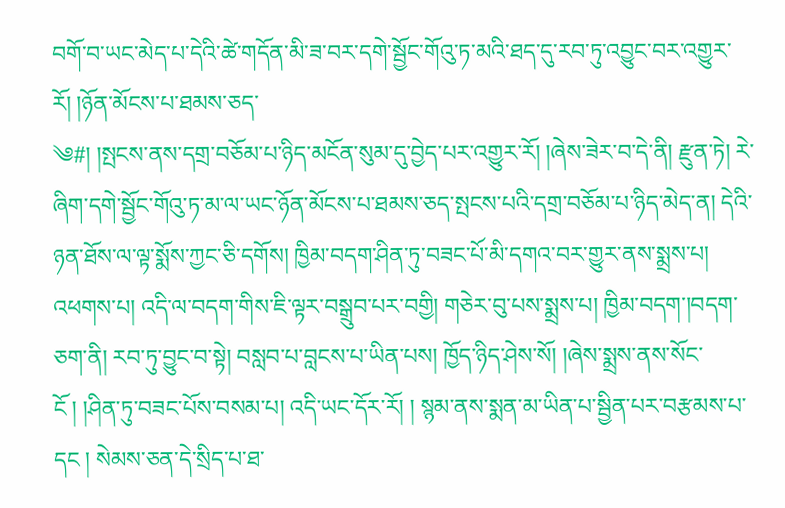བགོ་བ་ཡང་མེད་པ་དེའི་ཚེ་གདོན་མི་ཟ་བར་དགེ་སྦྱོང་གོའུ་ཏ་མའི་ཐད་དུ་རབ་ཏུ་འབྱུང་བར་འགྱུར་རོ། །ཉོན་མོངས་པ་ཐམས་ཅད་
༄#། །སྤངས་ནས་དགྲ་བཅོམ་པ་ཉིད་མངོན་སུམ་དུ་བྱེད་པར་འགྱུར་རོ། །ཞེས་ཟེར་བ་དེ་ནི། རྫུན་ཏེ། རེ་ཞིག་དགེ་སྦྱོང་གོའུ་ཏ་མ་ལ་ཡང་ཉོན་མོངས་པ་ཐམས་ཅད་སྤངས་པའི་དགྲ་བཅོམ་པ་ཉིད་མེད་ན། དེའི་ཉན་ཐོས་ལ་ལྟ་སྨོས་ཀྱང་ཅི་དགོས། ཁྱིམ་བདག་ཤིན་ཏུ་བཟང་པོ་མི་དགའ་བར་གྱུར་ནས་སྨྲས་པ། འཕགས་པ། འདི་ལ་བདག་གིས་ཇི་ལྟར་བསྒྲུབ་པར་བགྱི། གཅེར་བུ་པས་སྨྲས་པ། ཁྱིམ་བདག་།བདག་ཅག་ནི། རབ་ཏུ་བྱུང་བ་སྟེ། བསླབ་པ་བླངས་པ་ཡིན་པས། ཁྱོད་ཉིད་ཤེས་སོ། །ཞེས་སྨྲས་ནས་སོང་ངོ ། །ཤིན་ཏུ་བཟང་པོས་བསམ་པ། འདི་ཡང་དོར་རོ། ། སྙམ་ནས་སྨན་མ་ཡིན་པ་སྦྱིན་པར་བརྩམས་པ་དང ། སེམས་ཅན་དེ་སྲིད་པ་ཐ་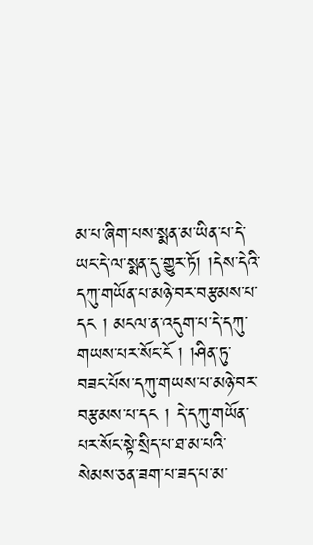མ་པ་ཞིག་པས་སྨན་མ་ཡིན་པ་དེ་ཡང་དེ་ལ་སྨན་དུ་གྱུར་ཏོ། །དེས་དེའི་དཀུ་གཡོན་པ་མཉེ་བར་བརྩམས་པ་དང ། མངལ་ན་འདུག་པ་དེ་དཀུ་གཡས་པར་སོང་ངོ ། །ཤིན་ཏུ་བཟང་པོས་དཀུ་གཡས་པ་མཉེ་བར་བརྩམས་པ་དང ། དེ་དཀུ་གཡོན་པར་སོང་སྟེ་སྲིད་པ་ཐ་མ་པའི་སེམས་ཅན་ཟག་པ་ཟད་པ་མ་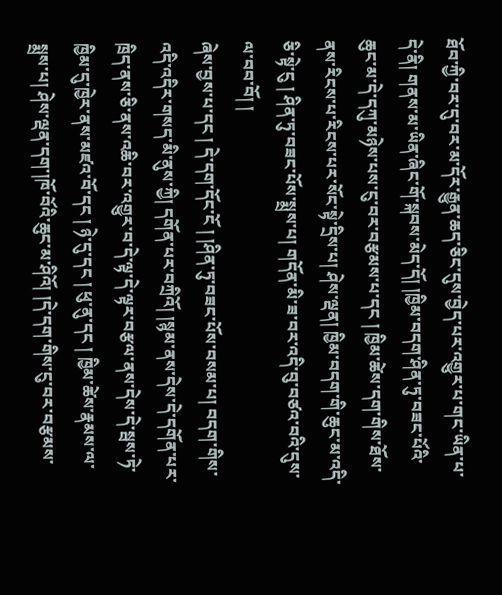ཐོབ་ཀྱི་བར་དུ་བར་མ་དོར་རྒྱུན་ཆད་ཅིང་དུས་བྱེད་པར་འགྱུར་པ་གང་ཡིན་པ་དེ་ནི། གནས་མ་ཡིན་ཞིང་གོ་སྐབས་མེད་དོ། །ཁྱིམ་བདག་ཤིན་ཏུ་བཟང་པོའི་ཆུང་མ་དེ་དཀུ་མཉེས་པས་ངུ་བར་བརྩམས་པ་དང ། ཁྱིམ་ཚེས་དག་གིས་ཐོས་ནས་རིངས་པ་རིངས་པར་སོང་སྟེ་དྲིས་པ། ཤེས་ལྡན། ཁྱིམ་བདག་གི་ཆུང་མ་འདི་ཅི་སྟེ་ངུ ། ཤིན་ཏུ་བཟང་པོས་སྨྲས་པ། གདོན་མི་ཟ་བར་འདི་བུ་བཙའ་བའི་དུས་ལ་བབ་བོ། །
ཞེས་བྱས་པ་དང ། དེ་དག་དོང་ངོ ། །ཤིན་ཏུ་བཟང་པོས་བསམ་པ། བདག་གིས་འདི་འདིར་གསད་མི་ནུས་ཀྱི། དགོན་པར་བཀྲིའོ། །སྙམ་ནས་དེས་དེ་དགོན་པར་ཁྲིད་ནས་ཅི་ནས་འཆི་བར་འགྱུར་བ་དེ་ལྟ་དེ་ལྟར་བརྩལ་ནས་དེས་དེ་སྦས་ཏེ་ཁྱིམ་དུ་ཁྱེར་ནས་མཛའ་བོ་དང ། ཉེ་དུ་དང ། ཕུ་ནུ་དང ། ཁྱིམ་ཚེས་རྣམས་ལ་སྨྲས་པ། ཤེས་ལྡན་དག་།ཁོ་བོའི་ཆུང་མ་ཤིའོ། །དེ་དག་གིས་ངུ་བར་བརྩམས་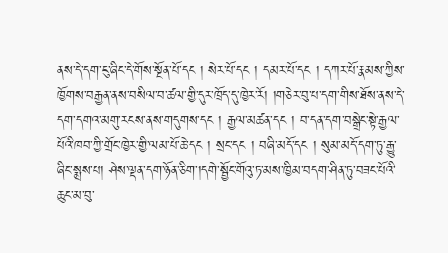ནས་དེ་དག་ངུ་ཞིང་དེ་གོས་སྔོན་པོ་དང ། སེར་པོ་དང ། དམར་པོ་དང ། དཀར་པོ་རྣམས་ཀྱིས་ཁྱོགས་བརྒྱན་ནས་བསིལ་བ་ཚལ་གྱི་དུར་ཁྲོད་དུ་ཁྱེར་རོ། །གཅེར་བུ་པ་དག་གིས་ཐོས་ནས་དེ་དག་དགའ་མགུ་རངས་ནས་གདུགས་དང ། རྒྱལ་མཚན་དང ། བ་དན་དག་བསྒྲེང་སྟེ་རྒྱལ་པོའི་ཁབ་ཀྱི་གྲོང་ཁྱེར་གྱི་ལམ་པོ་ཆེ་དང ། སྲང་དང ། བཞི་མདོ་དང ། སུམ་མདོ་དག་ཏུ་རྒྱུ་ཞིང་སྨྲས་པ། ཤེས་ལྡན་དག་ཉོན་ཅིག་།དགེ་སྦྱོང་གོའུ་ཏ་མས་ཁྱིམ་བདག་ཤིན་ཏུ་བཟང་པོའི་ཆུང་མ་བུ་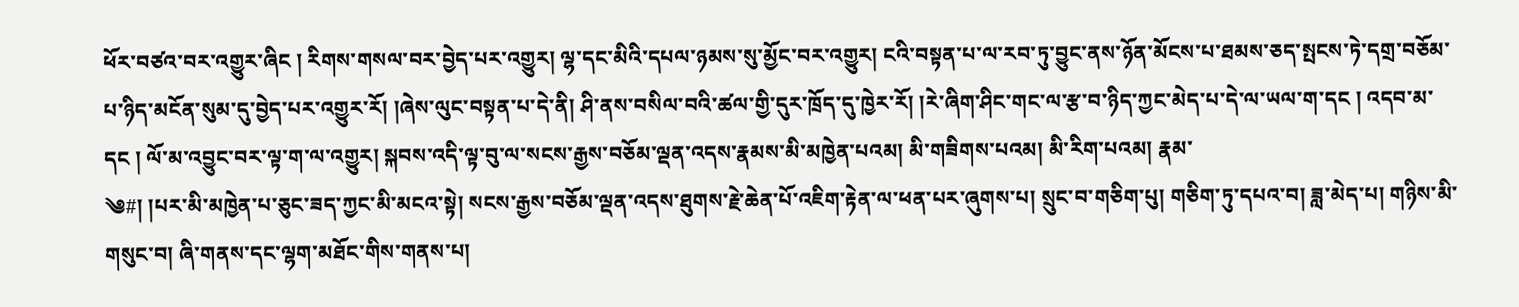ཕོར་བཙའ་བར་འགྱུར་ཞིང ། རིགས་གསལ་བར་བྱེད་པར་འགྱུར། ལྷ་དང་མིའི་དཔལ་ཉམས་སུ་མྱོང་བར་འགྱུར། ངའི་བསྟན་པ་ལ་རབ་ཏུ་བྱུང་ནས་ཉོན་མོངས་པ་ཐམས་ཅད་སྤངས་ཏེ་དགྲ་བཅོམ་པ་ཉིད་མངོན་སུམ་དུ་བྱེད་པར་འགྱུར་རོ། །ཞེས་ལུང་བསྟན་པ་དེ་ནི། ཤི་ནས་བསིལ་བའི་ཚལ་གྱི་དུར་ཁྲོད་དུ་ཁྱེར་རོ། །རེ་ཞིག་ཤིང་གང་ལ་རྩ་བ་ཉིད་ཀྱང་མེད་པ་དེ་ལ་ཡལ་ག་དང ། འདབ་མ་དང ། ལོ་མ་འབྱུང་བར་ལྟ་ག་ལ་འགྱུར། སྐབས་འདི་ལྟ་བུ་ལ་སངས་རྒྱས་བཅོམ་ལྡན་འདས་རྣམས་མི་མཁྱེན་པའམ། མི་གཟིགས་པའམ། མི་རིག་པའམ། རྣམ་
༄#། །པར་མི་མཁྱེན་པ་ཅུང་ཟད་ཀྱང་མི་མངའ་སྟེ། སངས་རྒྱས་བཅོམ་ལྡན་འདས་ཐུགས་རྗེ་ཆེན་པོ་འཇིག་རྟེན་ལ་ཕན་པར་ཞུགས་པ། སྲུང་བ་གཅིག་པུ། གཅིག་ཏུ་དཔའ་བ། ཟླ་མེད་པ། གཉིས་མི་གསུང་བ། ཞི་གནས་དང་ལྷག་མཐོང་གིས་གནས་པ།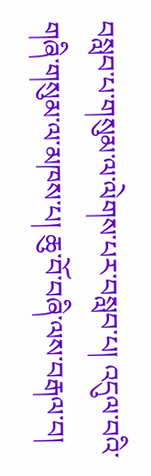བསླབ་པ་གསུམ་ལ་ལེགས་པར་བསླབ་པ། འདུལ་བའི་གཞི་གསུམ་ལ་མཁས་པ། ཆུ་བོ་བཞི་ལས་བརྒལ་བ།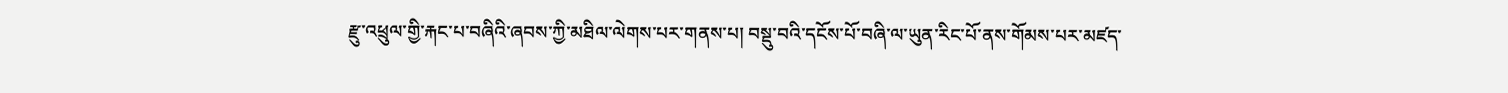རྫུ་འཕྲུལ་གྱི་རྐང་པ་བཞིའི་ཞབས་ཀྱི་མཐིལ་ལེགས་པར་གནས་པ། བསྡུ་བའི་དངོས་པོ་བཞི་ལ་ཡུན་རིང་པོ་ནས་གོམས་པར་མཛད་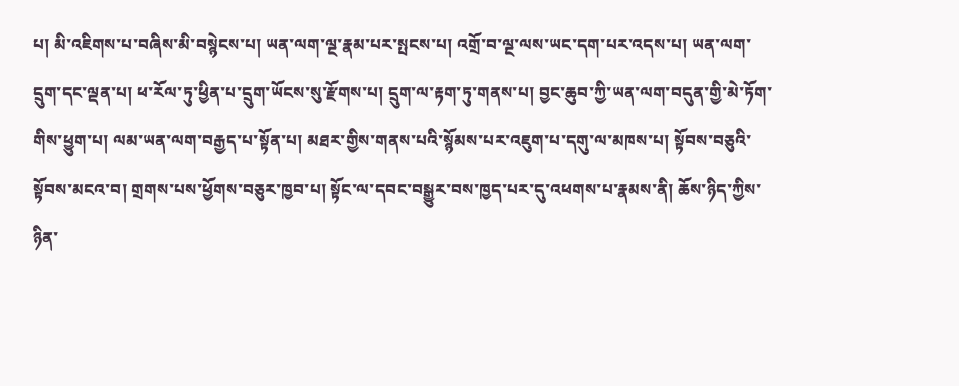པ། མི་འཇིགས་པ་བཞིས་མི་བསྙེངས་པ། ཡན་ལག་ལྔ་རྣམ་པར་སྤངས་པ། འགྲོ་བ་ལྔ་ལས་ཡང་དག་པར་འདས་པ། ཡན་ལག་དྲུག་དང་ལྡན་པ། ཕ་རོལ་ཏུ་ཕྱིན་པ་དྲུག་ཡོངས་སུ་རྫོགས་པ། དྲུག་ལ་རྟག་ཏུ་གནས་པ། བྱང་ཆུབ་ཀྱི་ཡན་ལག་བདུན་གྱི་མེ་ཏོག་གིས་ཕྱུག་པ། ལམ་ཡན་ལག་བརྒྱད་པ་སྟོན་པ། མཐར་གྱིས་གནས་པའི་སྙོམས་པར་འཇུག་པ་དགུ་ལ་མཁས་པ། སྟོབས་བཅུའི་སྟོབས་མངའ་བ། གྲགས་པས་ཕྱོགས་བཅུར་ཁྱབ་པ། སྟོང་ལ་དབང་བསྒྱུར་བས་ཁྱད་པར་དུ་འཕགས་པ་རྣམས་ནི། ཆོས་ཉིད་ཀྱིས་ཉིན་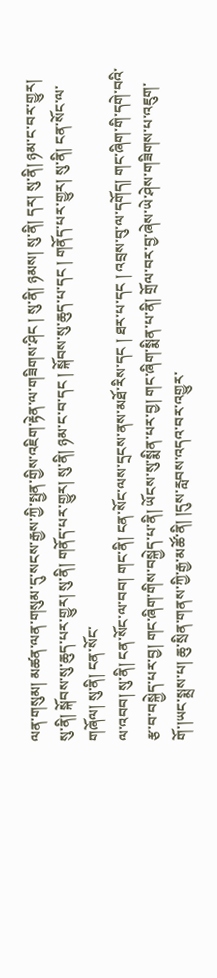ལན་གསུམ། མཚན་ལན་གསུམ་དུ་སངས་རྒྱས་ཀྱི་སྤྱན་གྱིས་འཇིག་རྟེན་ལ་གཟིགས་ཤིང ། སུ་ནི། ཉམས། སུ་ནི། དར། སུ་ནི། ཉམ་ང་བར་གྱུར། སུ་ནི། སྐོབས་སུ་ཆུད་པར་གྱུར། སུ་ནི། གནོད་པར་གྱུར། སུ་ནི། ཉམ་ང་བ་དང ། སྐོབས་སུ་ཆུད་པ་དང ། གནོད་པར་གྱུར། སུ་ནི། ངན་སོང་ལ་གཞོལ། སུ་ནི། ངན་སོང་
ལ་འབབ། སུ་ནི། ངན་སོང་ལ་བབ། གང་ནི། ངན་སོང་ལས་དྲངས་ནས་མཐོ་རིས་དང ། ཐར་པ་དང ། འབྲས་བུ་ལ་དགོད། གང་ཞིག་གི་དགེ་བའི་རྩ་བ་བསྐྱེད་པར་བྱ། གང་ཞིག་གིས་བསྐྱེད་པ་ནི། ཡོངས་སུ་སྨིན་པར་བྱ། གང་ཞིག་སྨིན་པ་ནི། གྲོལ་བར་བྱ་ཞེས་ཡེ་ཤེས་གཟིགས་པ་འཇུག་གོ་།ཡང་སྨྲས་པ། ཆུ་སྲིན་གནས་ཀྱི་རྒྱ་མཚོ་ནི། །དུས་རླབས་འདའ་བར་འགྱུར་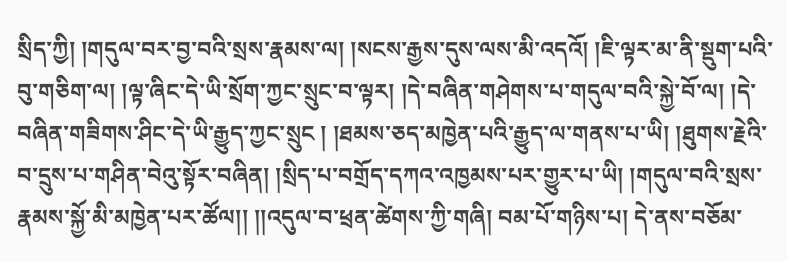སྲིད་ཀྱི། །གདུལ་བར་བྱ་བའི་སྲས་རྣམས་ལ། །སངས་རྒྱས་དུས་ལས་མི་འདའོ། །ཇི་ལྟར་མ་ནི་སྡུག་པའི་བུ་གཅིག་ལ། །ལྟ་ཞིང་དེ་ཡི་སྲོག་ཀྱང་སྲུང་བ་ལྟར། །དེ་བཞིན་གཤེགས་པ་གདུལ་བའི་སྐྱེ་བོ་ལ། །དེ་བཞིན་གཟིགས་ཤིང་དེ་ཡི་རྒྱུད་ཀྱང་སྲུང ། །ཐམས་ཅད་མཁྱེན་པའི་རྒྱུད་ལ་གནས་པ་ཡི། །ཐུགས་རྗེའི་བ་དྲུས་པ་གཤིན་བེའུ་སྟོར་བཞིན། །སྲིད་པ་བགྲོད་དཀའ་འཁྱམས་པར་གྱུར་པ་ཡི། །གདུལ་བའི་སྲས་རྣམས་སྐྱོ་མི་མཁྱེན་པར་ཚོལ།། །།འདུལ་བ་ཕྲན་ཚེགས་ཀྱི་གཞི། བམ་པོ་གཉིས་པ། དེ་ནས་བཅོམ་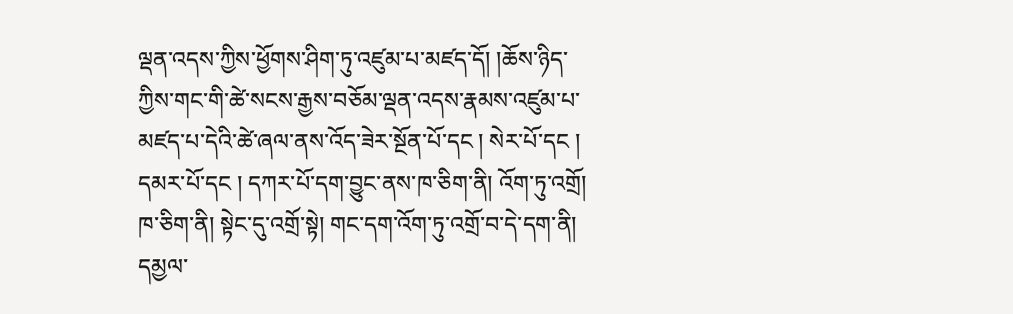ལྡན་འདས་ཀྱིས་ཕྱོགས་ཤིག་ཏུ་འཛུམ་པ་མཛད་དོ། །ཆོས་ཉིད་ཀྱིས་གང་གི་ཚེ་སངས་རྒྱས་བཅོམ་ལྡན་འདས་རྣམས་འཛུམ་པ་མཛད་པ་དེའི་ཚེ་ཞལ་ནས་འོད་ཟེར་སྔོན་པོ་དང ། སེར་པོ་དང ། དམར་པོ་དང ། དཀར་པོ་དག་བྱུང་ནས་ཁ་ཅིག་ནི། འོག་ཏུ་འགྲོ། ཁ་ཅིག་ནི། སྟེང་དུ་འགྲོ་སྟེ། གང་དག་འོག་ཏུ་འགྲོ་བ་དེ་དག་ནི། དམྱལ་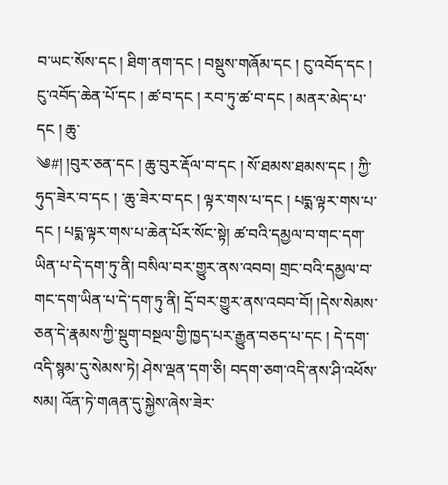བ་ཡང་སོས་དང ། ཐིག་ནག་དང ། བསྡུས་གཞོམ་དང ། ངུ་འབོད་དང ། ངུ་འབོད་ཆེན་པོ་དང ། ཚ་བ་དང ། རབ་ཏུ་ཚ་བ་དང ། མནར་མེད་པ་དང ། ཆུ་
༄#། །བུར་ཅན་དང ། ཆུ་བུར་རྡོལ་བ་དང ། སོ་ཐམས་ཐམས་དང ། ཀྱི་ཧུད་ཟེར་བ་དང ། ་ཆུ་ཟེར་བ་དང ། ལྟར་གས་པ་དང ། པདྨ་ལྟར་གས་པ་དང ། པདྨ་ལྟར་གས་པ་ཆེན་པོར་སོང་སྟེ། ཚ་བའི་དམྱལ་བ་གང་དག་ཡིན་པ་དེ་དག་ཏུ་ནི། བསིལ་བར་གྱུར་ནས་འབབ། གྲང་བའི་དམྱལ་བ་གང་དག་ཡིན་པ་དེ་དག་ཏུ་ནི། དྲོ་བར་གྱུར་ནས་འབབ་བོ། །དེས་སེམས་ཅན་དེ་རྣམས་ཀྱི་སྡུག་བསྔལ་གྱི་ཁྱད་པར་རྒྱུན་བཅད་པ་དང ། དེ་དག་འདི་སྙམ་དུ་སེམས་ཏེ། ཤེས་ལྡན་དག་ཅི། བདག་ཅག་འདི་ནས་ཤི་འཕོས་སམ། འོན་ཏེ་གཞན་དུ་སྐྱེས་ཞེས་ཟེར་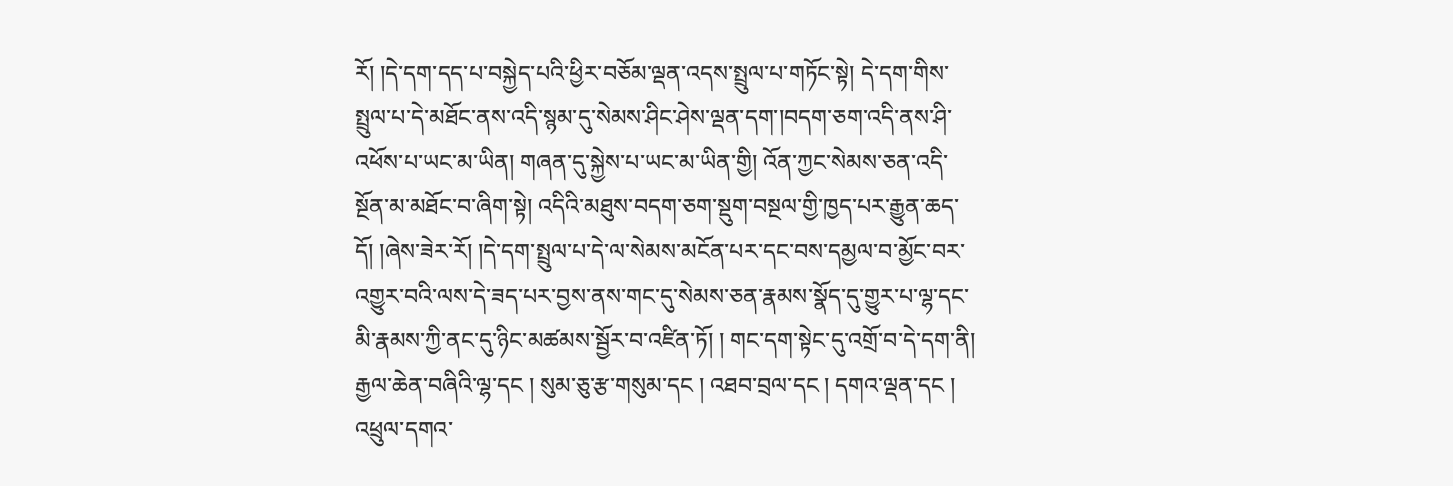རོ། །དེ་དག་དད་པ་བསྐྱེད་པའི་ཕྱིར་བཅོམ་ལྡན་འདས་སྤྲུལ་པ་གཏོང་སྟེ། དེ་དག་གིས་སྤྲུལ་པ་དེ་མཐོང་ནས་འདི་སྙམ་དུ་སེམས་ཤིང་ཤེས་ལྡན་དག་།བདག་ཅག་འདི་ནས་ཤི་འཕོས་པ་ཡང་མ་ཡིན། གཞན་དུ་སྐྱེས་པ་ཡང་མ་ཡིན་གྱི། འོན་ཀྱང་སེམས་ཅན་འདི་སྔོན་མ་མཐོང་བ་ཞིག་སྟེ། འདིའི་མཐུས་བདག་ཅག་སྡུག་བསྔལ་གྱི་ཁྱད་པར་རྒྱུན་ཆད་དོ། །ཞེས་ཟེར་རོ། །དེ་དག་སྤྲུལ་པ་དེ་ལ་སེམས་མངོན་པར་དང་བས་དམྱལ་བ་མྱོང་བར་འགྱུར་བའི་ལས་དེ་ཟད་པར་བྱས་ནས་གང་དུ་སེམས་ཅན་རྣམས་སྣོད་དུ་གྱུར་པ་ལྷ་དང་མི་རྣམས་ཀྱི་ནང་དུ་ཉིང་མཚམས་སྦྱོར་བ་འཛིན་ཏོ། ། གང་དག་སྟེང་དུ་འགྲོ་བ་དེ་དག་ནི། རྒྱལ་ཆེན་བཞིའི་ལྷ་དང ། སུམ་ཅུ་རྩ་གསུམ་དང ། འཐབ་བྲལ་དང ། དགའ་ལྡན་དང ། འཕྲུལ་དགའ་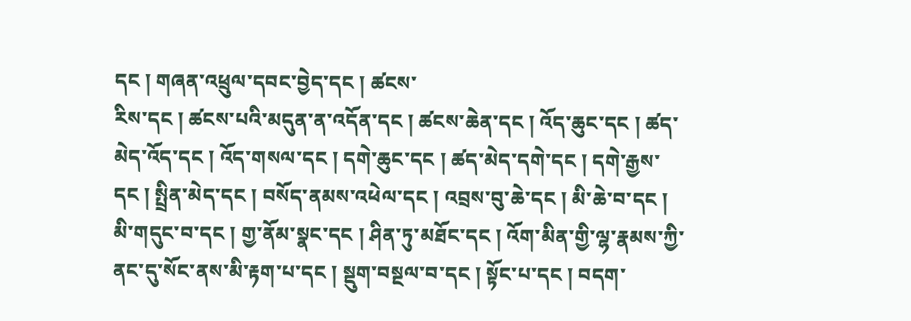དང ། གཞན་འཕྲུལ་དབང་བྱེད་དང ། ཚངས་
རིས་དང ། ཚངས་པའི་མདུན་ན་འདོན་དང ། ཚངས་ཆེན་དང ། འོད་ཆུང་དང ། ཚད་མེད་འོད་དང ། འོད་གསལ་དང ། དགེ་ཆུང་དང ། ཚད་མེད་དགེ་དང ། དགེ་རྒྱས་དང ། སྤྲིན་མེད་དང ། བསོད་ནམས་འཕེལ་དང ། འབྲས་བུ་ཆེ་དང ། མི་ཆེ་བ་དང ། མི་གདུང་བ་དང ། གྱ་ནོམ་སྣང་དང ། ཤིན་ཏུ་མཐོང་དང ། འོག་མིན་གྱི་ལྷ་རྣམས་ཀྱི་ནང་དུ་སོང་ནས་མི་རྟག་པ་དང ། སྡུག་བསྔལ་བ་དང ། སྟོང་པ་དང ། བདག་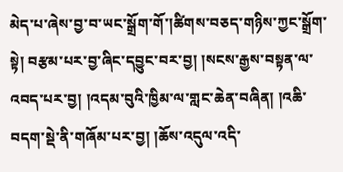མེད་པ་ཞེས་བྱ་བ་ཡང་སྒྲོག་གོ་།ཚིགས་བཅད་གཉིས་ཀྱང་སྒྲོག་སྟེ། བརྩམ་པར་བྱ་ཞིང་དབྱུང་བར་བྱ། །སངས་རྒྱས་བསྟན་ལ་འབད་པར་བྱ། །འདམ་བུའི་ཁྱིམ་ལ་གླང་ཆེན་བཞིན། །འཆི་བདག་སྡེ་ནི་གཞོམ་པར་བྱ། །ཆོས་འདུལ་འདི་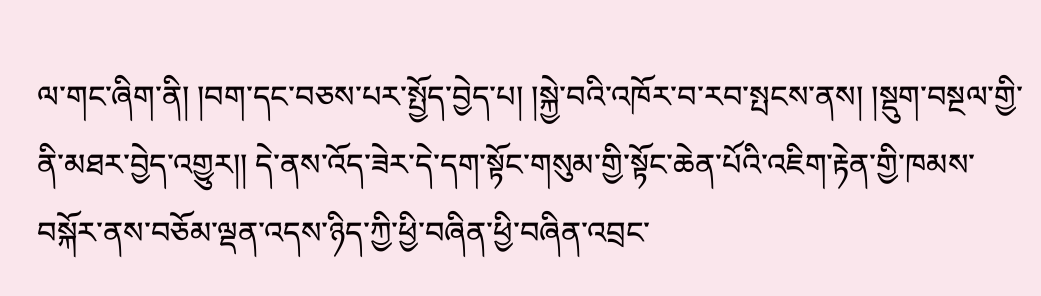ལ་གང་ཞིག་ནི། །བག་དང་བཅས་པར་སྤྱོད་བྱེད་པ། །སྐྱེ་བའི་འཁོར་བ་རབ་སྤངས་ནས། །སྡུག་བསྔལ་གྱི་ནི་མཐར་བྱེད་འགྱུར།། དེ་ནས་འོད་ཟེར་དེ་དག་སྟོང་གསུམ་གྱི་སྟོང་ཆེན་པོའི་འཇིག་རྟེན་གྱི་ཁམས་བསྐོར་ནས་བཅོམ་ལྡན་འདས་ཉིད་ཀྱི་ཕྱི་བཞིན་ཕྱི་བཞིན་འབྲང་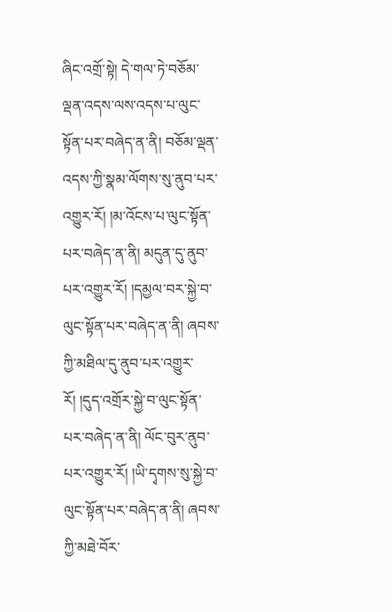ཞིང་འགྲོ་སྟེ། དེ་གལ་ཏེ་བཅོམ་ལྡན་འདས་ལས་འདས་པ་ལུང་སྟོན་པར་བཞེད་ན་ནི། བཅོམ་ལྡན་འདས་ཀྱི་སྣམ་ལོགས་སུ་ནུབ་པར་འགྱུར་རོ། །མ་འོངས་པ་ལུང་སྟོན་པར་བཞེད་ན་ནི། མདུན་དུ་ནུབ་པར་འགྱུར་རོ། །དམྱལ་བར་སྐྱེ་བ་ལུང་སྟོན་པར་བཞེད་ན་ནི། ཞབས་ཀྱི་མཐིལ་དུ་ནུབ་པར་འགྱུར་རོ། །དུད་འགྲོར་སྐྱེ་བ་ལུང་སྟོན་པར་བཞེད་ན་ནི། ལོང་བུར་ནུབ་པར་འགྱུར་རོ། །ཡི་དྭགས་སུ་སྐྱེ་བ་ལུང་སྟོན་པར་བཞེད་ན་ནི། ཞབས་ཀྱི་མཐེ་བོར་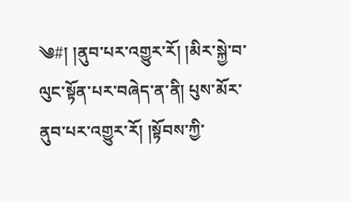༄#། །ནུབ་པར་འགྱུར་རོ། །མིར་སྐྱེ་བ་ལུང་སྟོན་པར་བཞེད་ན་ནི། པུས་མོར་ནུབ་པར་འགྱུར་རོ། །སྟོབས་ཀྱི་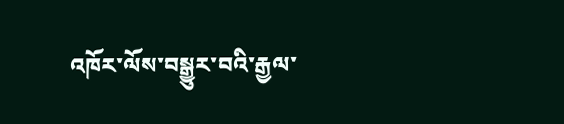འཁོར་ལོས་བསྒྱུར་བའི་རྒྱལ་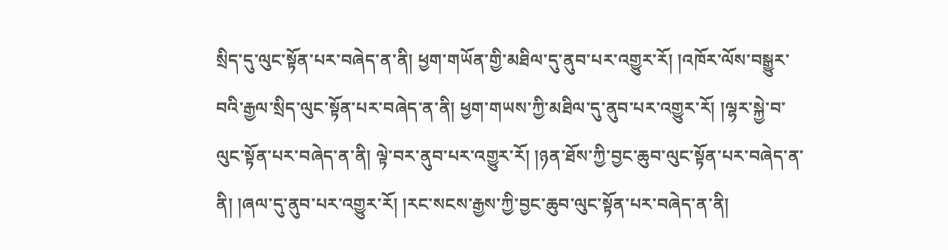སྲིད་དུ་ལུང་སྟོན་པར་བཞེད་ན་ནི། ཕྱག་གཡོན་གྱི་མཐིལ་དུ་ནུབ་པར་འགྱུར་རོ། །འཁོར་ལོས་བསྒྱུར་བའི་རྒྱལ་སྲིད་ལུང་སྟོན་པར་བཞེད་ན་ནི། ཕྱག་གཡས་ཀྱི་མཐིལ་དུ་ནུབ་པར་འགྱུར་རོ། །ལྷར་སྐྱེ་བ་ལུང་སྟོན་པར་བཞེད་ན་ནི། ལྟེ་བར་ནུབ་པར་འགྱུར་རོ། །ཉན་ཐོས་ཀྱི་བྱང་ཆུབ་ལུང་སྟོན་པར་བཞེད་ན་ནི། །ཞལ་དུ་ནུབ་པར་འགྱུར་རོ། །རང་སངས་རྒྱས་ཀྱི་བྱང་ཆུབ་ལུང་སྟོན་པར་བཞེད་ན་ནི།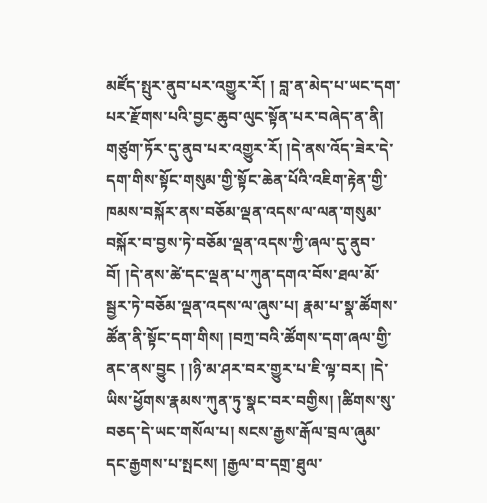མཛོད་སྤུར་ནུབ་པར་འགྱུར་རོ། ། བླ་ན་མེད་པ་ཡང་དག་པར་རྫོགས་པའི་བྱང་ཆུབ་ལུང་སྟོན་པར་བཞེད་ན་ནི། གཙུག་ཏོར་དུ་ནུབ་པར་འགྱུར་རོ། །དེ་ནས་འོད་ཟེར་དེ་དག་གིས་སྟོང་གསུམ་གྱི་སྟོང་ཆེན་པོའི་འཇིག་རྟེན་གྱི་ཁམས་བསྐོར་ནས་བཅོམ་ལྡན་འདས་ལ་ལན་གསུམ་བསྐོར་བ་བྱས་ཏེ་བཅོམ་ལྡན་འདས་ཀྱི་ཞལ་དུ་ནུབ་བོ། །དེ་ནས་ཚེ་དང་ལྡན་པ་ཀུན་དགའ་བོས་ཐལ་མོ་སྦྱར་ཏེ་བཅོམ་ལྡན་འདས་ལ་ཞུས་པ། རྣམ་པ་སྣ་ཚོགས་ཚོན་ནི་སྟོང་དག་གིས། །བཀྲ་བའི་ཚོགས་དག་ཞལ་གྱི་ནང་ནས་བྱུང ། །ཉི་མ་ཤར་བར་གྱུར་པ་ཇི་ལྟ་བར། །དེ་ཡིས་ཕྱོགས་རྣམས་ཀུན་ཏུ་སྣང་བར་བགྱིས། །ཚིགས་སུ་བཅད་དེ་ཡང་གསོལ་པ། སངས་རྒྱས་རྒོལ་བྲལ་ཞུམ་དང་རྒྱགས་པ་སྤངས། །རྒྱལ་བ་དགྲ་ཐུལ་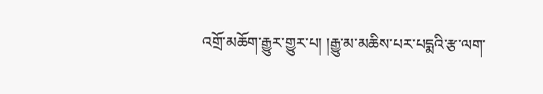འགྲོ་མཆོག་རྒྱུར་གྱུར་པ། །རྒྱུ་མ་མཆིས་པར་པདྨའི་རྩ་ལག་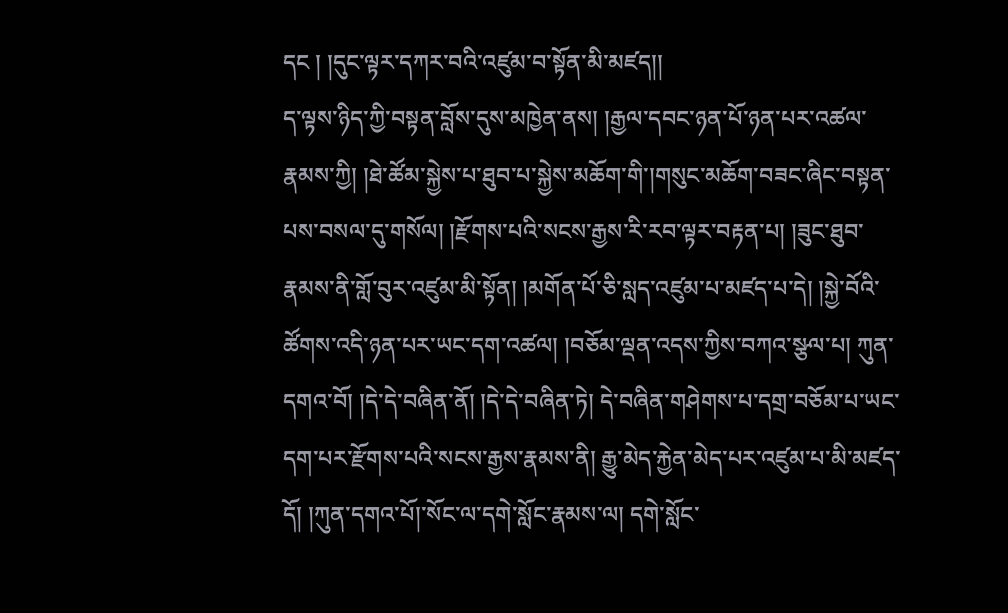དང ། །དུང་ལྟར་དཀར་བའི་འཛུམ་བ་སྟོན་མི་མཛད།།
ད་ལྟས་ཉིད་ཀྱི་བསྟན་བློས་དུས་མཁྱེན་ནས། །རྒྱལ་དབང་ཉན་པོ་ཉན་པར་འཚལ་རྣམས་ཀྱི། །ཐེ་ཚོམ་སྐྱེས་པ་ཐུབ་པ་སྐྱེས་མཆོག་གི་།གསུང་མཆོག་བཟང་ཞིང་བསྟན་པས་བསལ་དུ་གསོལ། །རྫོགས་པའི་སངས་རྒྱས་རི་རབ་ལྟར་བརྟན་པ། །ཟུང་ཐུབ་རྣམས་ནི་གློ་བུར་འཛུམ་མི་སྟོན། །མགོན་པོ་ཅི་སླད་འཛུམ་པ་མཛད་པ་དེ། །སྐྱེ་བོའི་ཚོགས་འདི་ཉན་པར་ཡང་དག་འཚལ། །བཅོམ་ལྡན་འདས་ཀྱིས་བཀའ་སྩལ་པ། ཀུན་དགའ་བོ། །དེ་དེ་བཞིན་ནོ། །དེ་དེ་བཞིན་ཏེ། དེ་བཞིན་གཤེགས་པ་དགྲ་བཅོམ་པ་ཡང་དག་པར་རྫོགས་པའི་སངས་རྒྱས་རྣམས་ནི། རྒྱུ་མེད་རྐྱེན་མེད་པར་འཛུམ་པ་མི་མཛད་དོ། །ཀུན་དགའ་པོ།་སོང་ལ་དགེ་སློང་རྣམས་ལ། དགེ་སློང་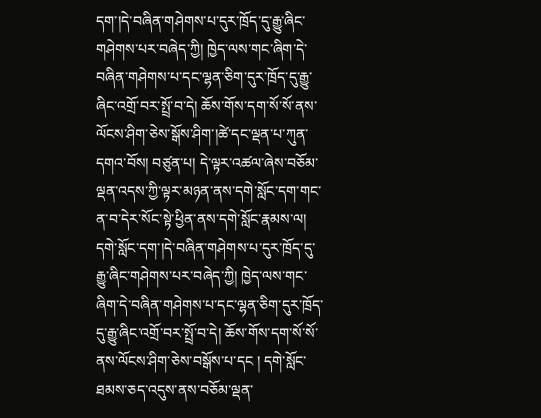དག་།དེ་བཞིན་གཤེགས་པ་དུར་ཁྲོད་དུ་རྒྱུ་ཞིང་གཤེགས་པར་བཞེད་ཀྱི། ཁྱེད་ལས་གང་ཞིག་དེ་བཞིན་གཤེགས་པ་དང་ལྷན་ཅིག་དུར་ཁྲོད་དུ་རྒྱུ་ཞིང་འགྲོ་བར་སྤྲོ་བ་དེ། ཆོས་གོས་དག་སོ་སོ་ནས་ལོངས་ཤིག་ཅེས་སྒོས་ཤིག་།ཚེ་དང་ལྡན་པ་ཀུན་དགའ་བོས། བཙུན་པ། དེ་ལྟར་འཚལ་ཞེས་བཅོམ་ལྡན་འདས་ཀྱི་ལྟར་མཉན་ནས་དགེ་སློང་དག་གང་ན་བ་དེར་སོང་སྟེ་ཕྱིན་ནས་དགེ་སློང་རྣམས་ལ། དགེ་སློང་དག་།དེ་བཞིན་གཤེགས་པ་དུར་ཁྲོད་དུ་རྒྱུ་ཞིང་གཤེགས་པར་བཞེད་ཀྱི། ཁྱེད་ལས་གང་ཞིག་དེ་བཞིན་གཤེགས་པ་དང་ལྷན་ཅིག་དུར་ཁྲོད་དུ་རྒྱུ་ཞིང་འགྲོ་བར་སྤྲོ་བ་དེ། ཆོས་གོས་དག་སོ་སོ་ནས་ལོངས་ཤིག་ཅེས་བསྒོས་པ་དང ། དགེ་སློང་ཐམས་ཅད་འདུས་ནས་བཅོམ་ལྡན་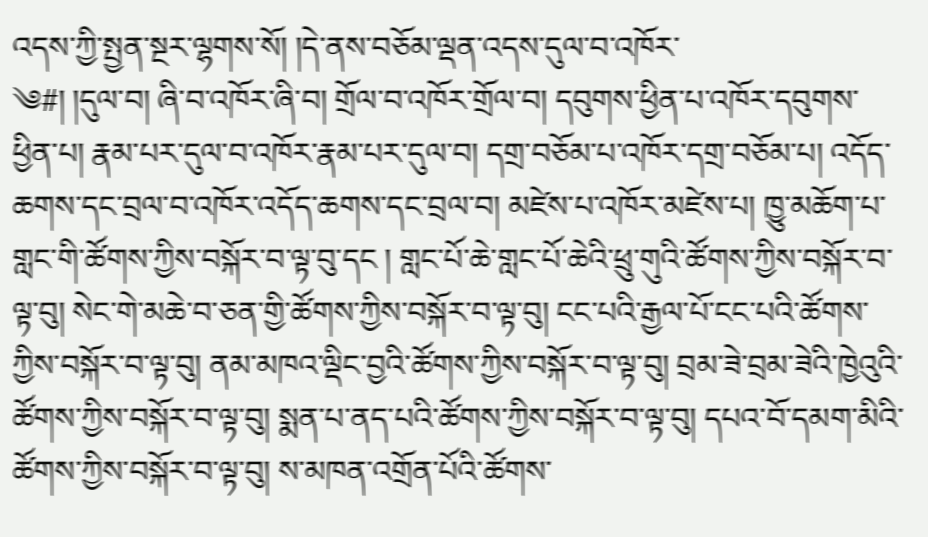འདས་ཀྱི་སྤྱན་སྔར་ལྷགས་སོ། །དེ་ནས་བཅོམ་ལྡན་འདས་དུལ་བ་འཁོར་
༄#། །དུལ་བ། ཞི་བ་འཁོར་ཞི་བ། གྲོལ་བ་འཁོར་གྲོལ་བ། དབུགས་ཕྱིན་པ་འཁོར་དབུགས་ཕྱིན་པ། རྣམ་པར་དུལ་བ་འཁོར་རྣམ་པར་དུལ་བ། དགྲ་བཅོམ་པ་འཁོར་དགྲ་བཅོམ་པ། འདོད་ཆགས་དང་བྲལ་བ་འཁོར་འདོད་ཆགས་དང་བྲལ་བ། མཛེས་པ་འཁོར་མཛེས་པ། ཁྱུ་མཆོག་པ་གླང་གི་ཚོགས་ཀྱིས་བསྐོར་བ་ལྟ་བུ་དང ། གླང་པོ་ཆེ་གླང་པོ་ཆེའི་ཕྲུ་གུའི་ཚོགས་ཀྱིས་བསྐོར་བ་ལྟ་བུ། སེང་གེ་མཆེ་བ་ཅན་གྱི་ཚོགས་ཀྱིས་བསྐོར་བ་ལྟ་བུ། ངང་པའི་རྒྱལ་པོ་ངང་པའི་ཚོགས་ཀྱིས་བསྐོར་བ་ལྟ་བུ། ནམ་མཁའ་ལྡིང་བྱའི་ཚོགས་ཀྱིས་བསྐོར་བ་ལྟ་བུ། བྲམ་ཟེ་བྲམ་ཟེའི་ཁྱེའུའི་ཚོགས་ཀྱིས་བསྐོར་བ་ལྟ་བུ། སྨན་པ་ནད་པའི་ཚོགས་ཀྱིས་བསྐོར་བ་ལྟ་བུ། དཔའ་བོ་དམག་མིའི་ཚོགས་ཀྱིས་བསྐོར་བ་ལྟ་བུ། ས་མཁན་འགྲོན་པོའི་ཚོགས་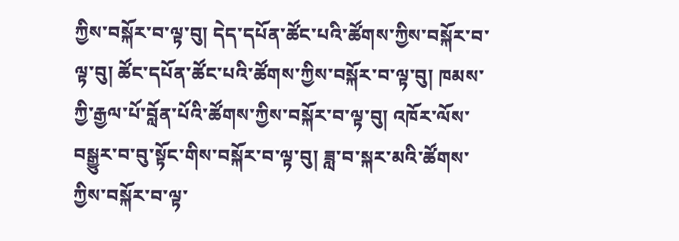ཀྱིས་བསྐོར་བ་ལྟ་བུ། དེད་དཔོན་ཚོང་པའི་ཚོགས་ཀྱིས་བསྐོར་བ་ལྟ་བུ། ཚོང་དཔོན་ཚོང་པའི་ཚོགས་ཀྱིས་བསྐོར་བ་ལྟ་བུ། ཁམས་ཀྱི་རྒྱལ་པོ་བློན་པོའི་ཚོགས་ཀྱིས་བསྐོར་བ་ལྟ་བུ། འཁོར་ལོས་བསྒྱུར་བ་བུ་སྟོང་གིས་བསྐོར་བ་ལྟ་བུ། ཟླ་བ་སྐར་མའི་ཚོགས་ཀྱིས་བསྐོར་བ་ལྟ་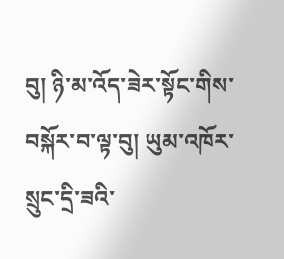བུ། ཉི་མ་འོད་ཟེར་སྟོང་གིས་བསྐོར་བ་ལྟ་བུ། ཡུམ་འཁོར་སྲུང་དྲི་ཟའི་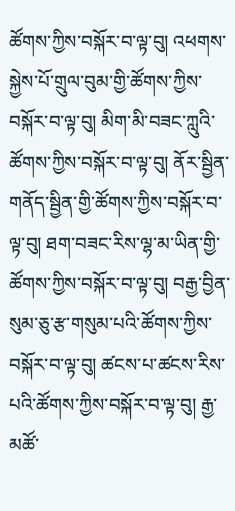ཚོགས་ཀྱིས་བསྐོར་བ་ལྟ་བུ། འཕགས་སྐྱེས་པོ་གྲུལ་བུམ་གྱི་ཚོགས་ཀྱིས་བསྐོར་བ་ལྟ་བུ། མིག་མི་བཟང་ཀླུའི་ཚོགས་ཀྱིས་བསྐོར་བ་ལྟ་བུ། ནོར་སྦྱིན་གནོད་སྦྱིན་གྱི་ཚོགས་ཀྱིས་བསྐོར་བ་ལྟ་བུ། ཐག་བཟང་རིས་ལྷ་མ་ཡིན་གྱི་ཚོགས་ཀྱིས་བསྐོར་བ་ལྟ་བུ། བརྒྱ་བྱིན་
སུམ་ཅུ་རྩ་གསུམ་པའི་ཚོགས་ཀྱིས་བསྐོར་བ་ལྟ་བུ། ཚངས་པ་ཚངས་རིས་པའི་ཚོགས་ཀྱིས་བསྐོར་བ་ལྟ་བུ། རྒྱ་མཚོ་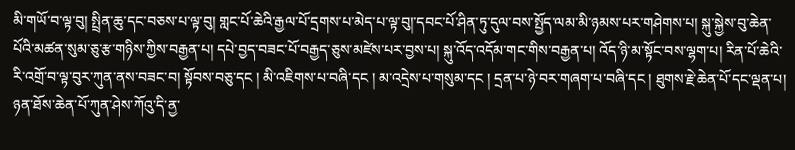མི་གཡོ་བ་ལྟ་བུ། སྤྲིན་ཆུ་དང་བཅས་པ་ལྟ་བུ། གླང་པོ་ཆེའི་རྒྱལ་པོ་དྲགས་པ་མེད་པ་ལྟ་བུ།་དབང་པོ་ཤིན་ཏུ་དུལ་བས་སྤྱོད་ལམ་མི་ཉམས་པར་གཤེགས་པ། སྐུ་སྐྱེས་བུ་ཆེན་པོའི་མཚན་སུམ་ཅུ་རྩ་གཉིས་ཀྱིས་བརྒྱན་པ། དཔེ་བྱད་བཟང་པོ་བརྒྱད་ཅུས་མཛེས་པར་བྱས་པ། སྐུ་འོད་འདོམ་གང་གིས་བརྒྱན་པ། འོད་ཉི་མ་སྟོང་བས་ལྷག་པ། རིན་པོ་ཆེའི་རི་འགྲོ་བ་ལྟ་བུར་ཀུན་ནས་བཟང་བ། སྟོབས་བཅུ་དང ། མི་འཇིགས་པ་བཞི་དང ། མ་འདྲེས་པ་གསུམ་དང ། དྲན་པ་ཉེ་བར་གཞག་པ་བཞི་དང ། ཐུགས་རྗེ་ཆེན་པོ་དང་ལྡན་པ། ཉན་ཐོས་ཆེན་པོ་ཀུན་ཤེས་ཀོའུ་དི་ནྱ་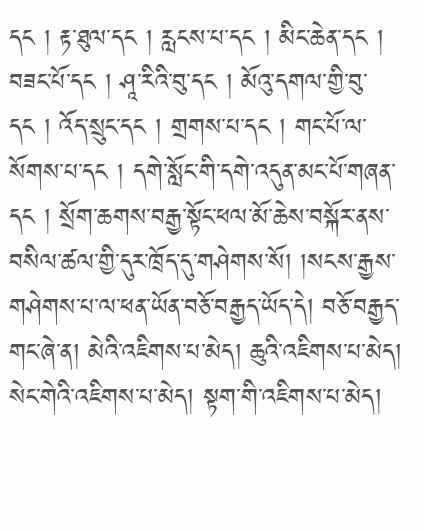དང ། རྟ་ཐུལ་དང ། རླངས་པ་དང ། མིང་ཆེན་དང ། བཟང་པོ་དང ། ཤཱ་རིའི་བུ་དང ། མོའུ་དགལ་གྱི་བུ་དང ། འོད་སྲུང་དང ། གྲགས་པ་དང ། གང་པོ་ལ་སོགས་པ་དང ། དགེ་སློང་གི་དགེ་འདུན་མང་པོ་གཞན་དང ། སྲོག་ཆགས་བརྒྱ་སྟོང་ཕལ་མོ་ཆེས་བསྐོར་ནས་བསིལ་ཚལ་གྱི་དུར་ཁྲོད་དུ་གཤེགས་སོ། །སངས་རྒྱས་གཤེགས་པ་ལ་ཕན་ཡོན་བཅོ་བརྒྱད་ཡོད་དེ། བཅོ་བརྒྱད་གང་ཞེ་ན། མེའི་འཇིགས་པ་མེད། ཆུའི་འཇིགས་པ་མེད། སེང་གེའི་འཇིགས་པ་མེད། སྟག་གི་འཇིགས་པ་མེད།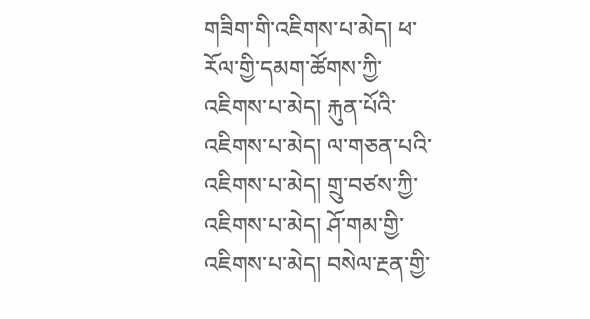གཟིག་གི་འཇིགས་པ་མེད། ཕ་རོལ་གྱི་དམག་ཚོགས་ཀྱི་འཇིགས་པ་མེད། རྐུན་པོའི་འཇིགས་པ་མེད། ལ་གཅན་པའི་འཇིགས་པ་མེད། གྲུ་བཙས་ཀྱི་འཇིགས་པ་མེད། ཤོ་གམ་གྱི་འཇིགས་པ་མེད། བསེལ་རྔན་གྱི་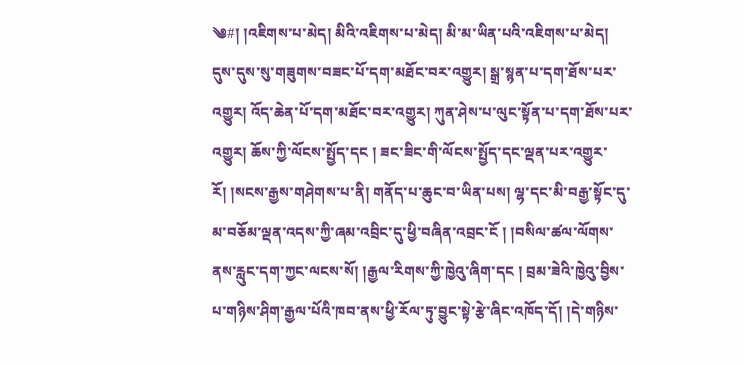༄#། །འཇིགས་པ་མེད། མིའི་འཇིགས་པ་མེད། མི་མ་ཡིན་པའི་འཇིགས་པ་མེད། དུས་དུས་སུ་གཟུགས་བཟང་པོ་དག་མཐོང་བར་འགྱུར། སྒྲ་སྙན་པ་དག་ཐོས་པར་འགྱུར། འོད་ཆེན་པོ་དག་མཐོང་བར་འགྱུར། ཀུན་ཤེས་པ་ལུང་སྟོན་པ་དག་ཐོས་པར་འགྱུར། ཆོས་ཀྱི་ལོངས་སྤྱོད་དང ། ཟང་ཟིང་གི་ལོངས་སྤྱོད་དང་ལྡན་པར་འགྱུར་རོ། །སངས་རྒྱས་གཤེགས་པ་ནི། གནོད་པ་ཆུང་བ་ཡིན་པས། ལྷ་དང་མི་བརྒྱ་སྟོང་དུ་མ་བཅོམ་ལྡན་འདས་ཀྱི་ཞམ་འབྲིང་དུ་ཕྱི་བཞིན་འབྲང་ངོ ། །བསིལ་ཚལ་ལོགས་ནས་རླུང་དག་ཀྱང་ལངས་སོ། །རྒྱལ་རིགས་ཀྱི་ཁྱེའུ་ཞིག་དང ། བྲམ་ཟེའི་ཁྱེའུ་བྱིས་པ་གཉིས་ཤིག་རྒྱལ་པོའི་ཁབ་ནས་ཕྱི་རོལ་ཏུ་བྱུང་སྟེ་རྩེ་ཞིང་འཁོད་དོ། །དེ་གཉིས་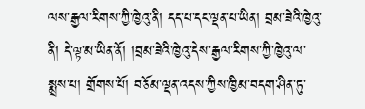ལས་རྒྱལ་རིགས་ཀྱི་ཁྱེའུ་ནི། དད་པ་དང་ལྡན་པ་ཡིན། བྲམ་ཟེའི་ཁྱེའུ་ནི། དེ་ལྟ་མ་ཡིན་ནོ། །བྲམ་ཟེའི་ཁྱེའུ་དེས་རྒྱལ་རིགས་ཀྱི་ཁྱེའུ་ལ་སྨྲས་པ། གྲོགས་པོ། བཅོམ་ལྡན་འདས་ཀྱིས་ཁྱིམ་བདག་ཤིན་ཏུ་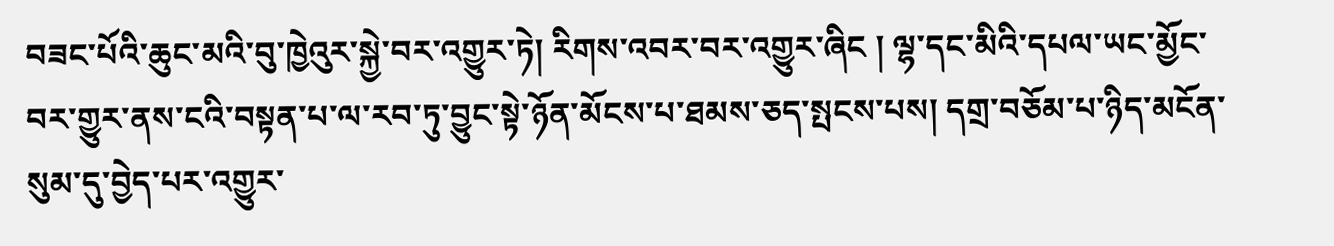བཟང་པོའི་ཆུང་མའི་བུ་ཁྱེའུར་སྐྱེ་བར་འགྱུར་ཏེ། རིགས་འབར་བར་འགྱུར་ཞིང ། ལྷ་དང་མིའི་དཔལ་ཡང་མྱོང་བར་གྱུར་ནས་ངའི་བསྟན་པ་ལ་རབ་ཏུ་བྱུང་སྟེ་ཉོན་མོངས་པ་ཐམས་ཅད་སྤངས་པས། དགྲ་བཅོམ་པ་ཉིད་མངོན་སུམ་དུ་བྱེད་པར་འགྱུར་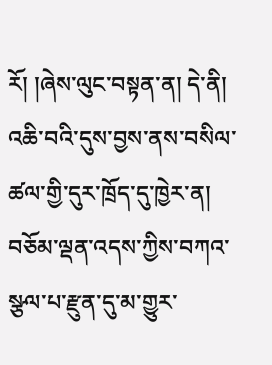རོ། །ཞེས་ལུང་བསྟན་ན། དེ་ནི། འཆི་བའི་དུས་བྱས་ནས་བསིལ་ཚལ་གྱི་དུར་ཁྲོད་དུ་ཁྱེར་ན། བཅོམ་ལྡན་འདས་ཀྱིས་བཀའ་སྩལ་པ་རྫུན་དུ་མ་གྱུར་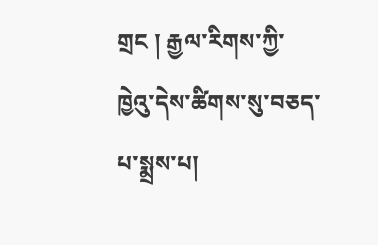གྲང ། རྒྱལ་རིགས་ཀྱི་ཁྱེའུ་དེས་ཚིགས་སུ་བཅད་པ་སྨྲས་པ།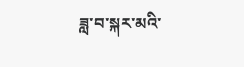ཟླ་བ་སྐར་མའི་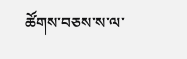ཚོགས་བཅས་ས་ལ་